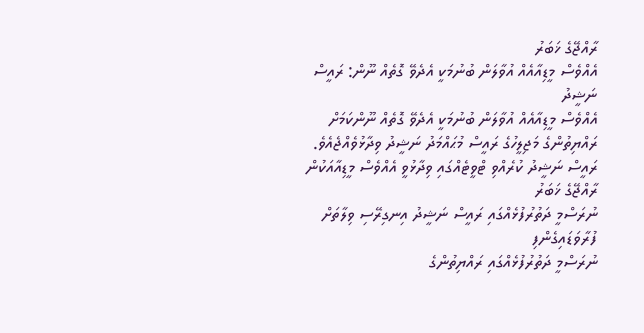ރާއްޖޭގެ ޚަބަރު
އެއްވެސް މީޑިއާއެއް އުވާލަން ބުނުމަކީ އެދެވޭ ގޮތެއް ނޫން: ރައީސް ނަޝީދު
އެއްވެސް މީޑިއާއެއް އުވާލަން ބުނުމަކީ އެދެވޭ ގޮތެއް ނޫންކަމަށް ރައްޔިތުންގެ މަޖިލީހުގެ ރައީސް މުޙައްމަދު ނަޝީދު ވިދާޅުވެއްޖެއެވެ. ރައީސް ނަޝީދު ކުރެއްވި ޓްވީޓެއްގައި ވިދާޅުވީ އެއްވެސް މީޑިއާއަކުން
ރާއްޖޭގެ ޚަބަރު
ނުރަސްމީ ދަތުރުފުޅެއްގައި ރައީސް ނަޝީދު އިނގިރޭސި ވިލާތަށް ފުރާވަޑައިގެންފި
ނުރަސްމީ ދަތުރުފުޅެއްގައި ރައްޔިތުންގެ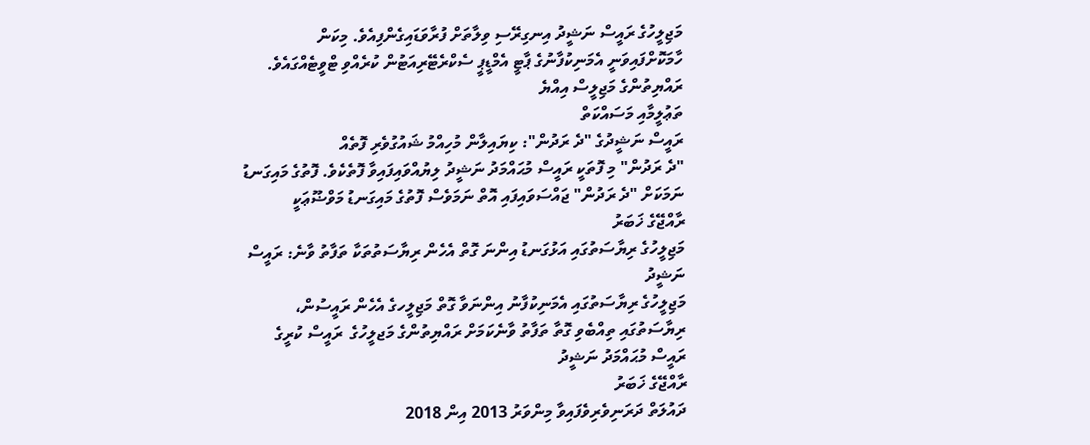މަޖިލީހުގެ ރައީސް ނަޝީދު އިނގިރޭސި ވިލާތަށް ފުރާވަޑައިގެންފިއެވެ. މިކަން ހާމަކޮށްފައިވަނީ އެމަނިކުފާނުގެ ޕާޓީ އެމްޑީޕީ ސެކްރެޓޭރިއަޓުން ކުރެއްވި ޓްވީޓެއްގައެވެ. ރައްޔިތުންގެ މަޖިލީސް އިއްޔެ
ތަޢުލީމާއި މަސައްކަތް
ރައީސް ނަޝީދުގެ "ދެ ރަދުން": ކިޔައިލާން މުހިއްމު ޝައުގުވެރި ފޮތެއް
"ދެ ރަދުން" މި ފޮތަކީ ރައީސް މުޙައްމަދު ނަޝީދު ލިޔުއްވައިފައިވާ ފޮތެކެވެ. ފޮތުގެ މައިގަނޑު ނަމަކަށް "ދެ ރަދުން" ޖައްސަވައިފައި އޮތް ނަމަވެސް ފޮތުގެ މައިގަނޑު މަވްޟޫޢަކީ
ރާއްޖޭގެ ޚަބަރު
މަޖިލީހުގެ ރިޔާސަތުގައި އަޅުގަނޑު އިންނަ ގޮތް އެހެން ރިޔާސަތުތަކާ ތަފާތު ވާނެ: ރައީސް ނަޝީދު
މަޖިލީހުގެ ރިޔާސަތުގައި އެމަނިކުފާނު އިންނަވާ ގޮތް މަޖިލީހގެ އެހެން ރައީސުން، ރިޔާސަތުގައި ތިއްބެވި ގޮތާ ތަފާތު ވާނެކަމަށް ރައްޔިތުންގެ މަޖލީހުގެ  ރައީސް ކުރީގެ ރައީސް މުޙައްމަދު ނަޝީދު
ރާއްޖޭގެ ޚަބަރު
ދައުލަތް ދަރަނިވެރިވެފައިވާ މިންވަރު 2013 އިން 2018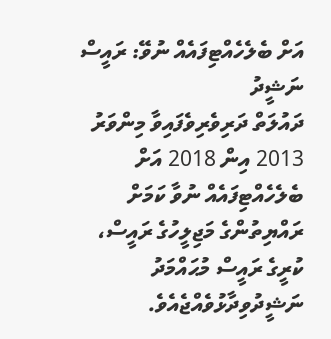އަށް ބެލެހެއްޓިފައެއް ނުވޭ: ރައީސް ނަޝީދު
ދައުލަތް ދަރިވެރިވެފައިވާ މިންވަރު 2013 އިން 2018 އަށް ބެލެހެއްޓިފައެއް ނުވާ ކަމަށް ރައްޔިތުންގެ މަޖިލީހުގެ ރައީސް، ކުރީގެ ރައީސް މުޙައްމަދު ނަޝީދުވިދާޅުވެއްޖެއެވެ.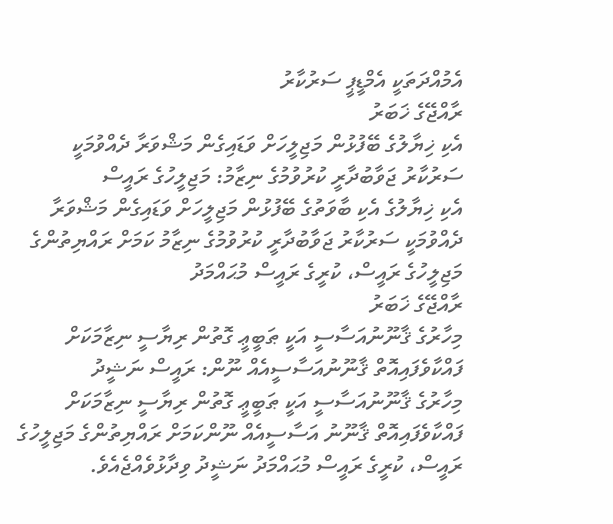އެމުއްދަތަކީ އެމްޑީޕީ ސަރުކާރު
ރާއްޖޭގެ ޚަބަރު
އެކި ޚިޔާލުގެ ބޭފުޅުން މަޖިލީހަށް ވަޑައިގެން މަޝްވަރާ ދެއްވުމަކީ ސަރުކާރު ޖަވާބުދާރީ ކުރުވުމުގެ ނިޒާމު: މަޖިލީހުގެ ރައީސް
އެކި ޚިޔާލުގެ އެކި ބާވަތުގެ ބޭފުޅުން މަޖިލީހަށް ވަޑައިގެން މަޝްވަރާ ދެއްވުމަކީ ސަރުކާރު ޖަވާބުދާރީ ކުރުވުމުގެ ނިޒާމު ކަމަށް ރައްޔިތުންގެ މަޖިލީހުގެ ރައީސް، ކުރީގެ ރައީސް މުޙައްމަދު
ރާއްޖޭގެ ޚަބަރު
މިހާރުގެ ޤާނޫނުއަސާސީ އަކީ ޠަބީޢީ ގޮތުން ރިޔާސީ ނިޒާމަކަށް ފައްކާވެފައިއޮތް ޤާނޫނުއަސާސީއެއް ނޫން: ރައީސް ނަޝީދު
މިހާރުގެ ޤާނޫނުއަސާސީ އަކީ ޠަބީޢީ ގޮތުން ރިޔާސީ ނިޒާމަކަށް ފައްކާވެފައިއޮތް ޤާނޫނު އަސާސީއެއް ނޫންކަމަށް ރައްޔިތުންގެ މަޖިލީހުގެ ރައީސް، ކުރީގެ ރައީސް މުޙައްމަދު ނަޝީދު ވިދާޅުވެއްޖެއެވެ.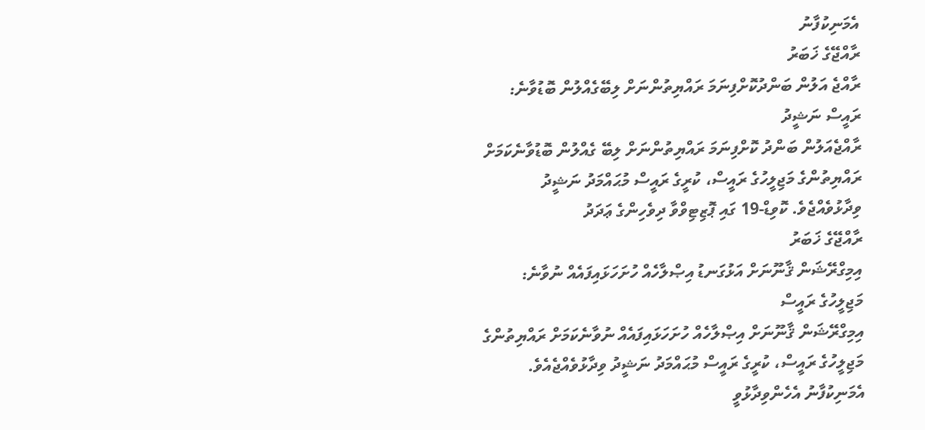އެމަނިކުފާނު
ރާއްޖޭގެ ޚަބަރު
ރާއްޖެ އަލުން ބަންދުކޮށްފިނަމަ ރައްޔިތުންނަށް ލިބޭގެއްލުން ބޮޑުވާނެ: ރައީސް ނަޝީދު
ރާއްޖެއަލުން ބަންދު ކޮށްފިނަމަ ރައްޔިތުންނަށް ލިބޭ ގެއްލުން ބޮޑުވާނެކަމަށް ރައްޔިތުންގެ މަޖިލީހުގެ ރައީސް، ކުރީގެ ރައީސް މުޙައްމަދު ނަޝީދު ވިދާޅުވެއްޖެވެ. ކޮވިޑް-19 ގައި ޕޮޒިޓިވްވާ ދިވެހިންގެ ޢަދަދު
ރާއްޖޭގެ ޚަބަރު
އިމިގްރޭޝަން ޤާނޫނަށް އަޅުގަނޑު އިޞްލާހެއް ހުށަހަޅައިފައެއް ނުވާނެ: މަޖިލީހުގެ ރައީސް
އިމިގްރޭޝަން ޤާނޫނަށް އިޞްލާހެއް ހުށަހަޅައިފައެއް ނުވާނެކަމަށް ރައްޔިތުންގެ މަޖިލީހުގެ ރައީސް، ކުރީގެ ރައީސް މުޙައްމަދު ނަޝީދު ވިދާޅުވެއްޖެއެވެ. އެމަނިކުފާނު އެހެންވިދާޅުވީ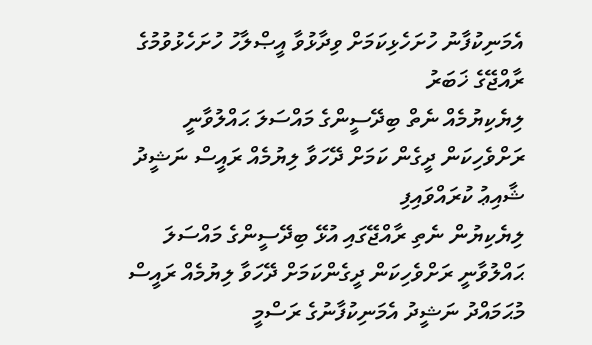އެމަނިކުފާނު ހުށަހެޅިކަމަށް ވިދާޅުވާ އީޞްލާހު ހުށަހެޅުވުމުގެ
ރާއްޖޭގެ ޚަބަރު
ލިޔެކިޔުމެއް ނެތް ބިދޭސީންގެ މައްސަލަ ޙައްލުވާނީ ރަށްވެހިކަން ދީގެން ކަމަށް ދޭހަވާ ލިޔުމެއް ރައީސް ނަޝީދު ޝާއިޢު ކުރައްވައިފި
ލިޔެކިޔުން ނެތި ރާއްޖޭގައި އުޅޭ ބިދޭސީންގެ މައްސަލަ ޙައްލުވާނީ ރަށްވެހިކަން ދީގެންކަމަށް ދޭހަވާ ލިޔުމެއް ރައީސް މުޙަމައްދު ނަޝީދު އެމަނިކުފާނުގެ ރަސްމީ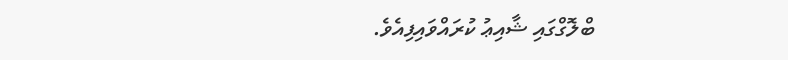ބްލޮގްގައި ޝާއިޢު ކުރައްވައިފިއެވެ.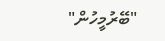"ބޭރުމީހުން"